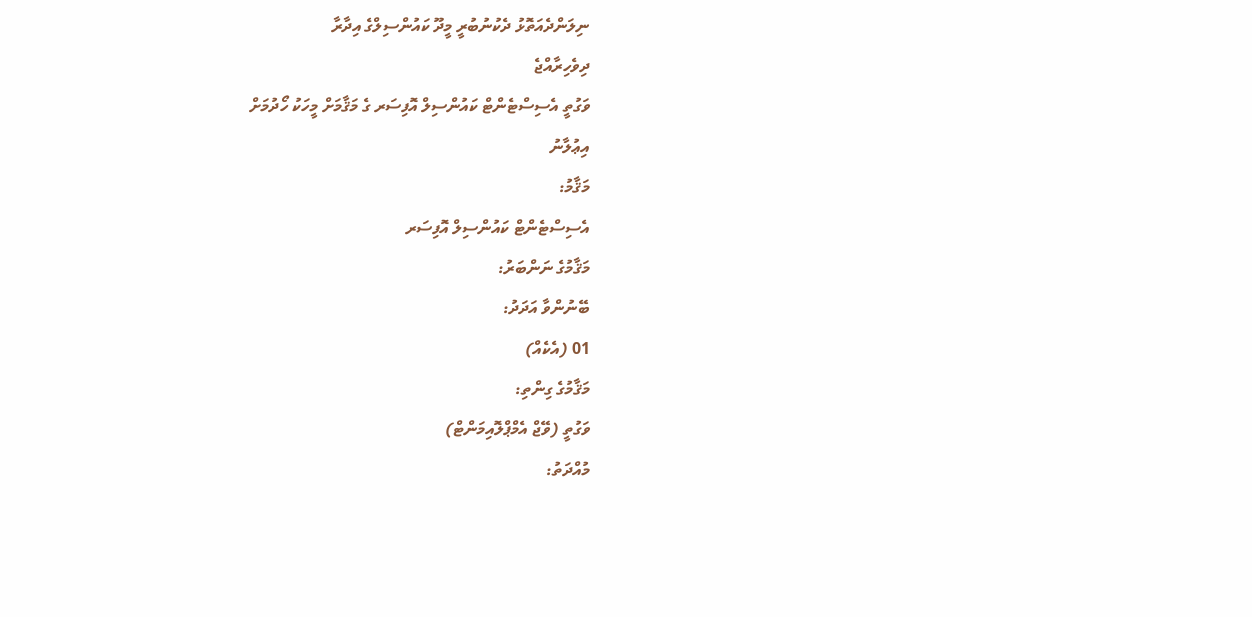ނިލަންދެއަތޮޅު ދެކުނުބުރީ މީދޫ ކައުންސިލްގެ އިދާރާ
ދިވެހިރާއްޖެ
ވަގުތީ އެސިސްޓެންޓް ކައުންސިލް އޮފިސަރ ގެ މަޤާމަށް މީހަކު ހޯދުމަށް
އިޢުލާނު
މަޤާމު:
އެސިސްޓެންޓް ކައުންސިލް އޮފިސަރ
މަޤާމުގެ ނަންބަރު:
ބޭނުންވާ އަދަދު:
01 (އެކެއް)
މަޤާމުގެ ގިންތި:
ވަގުތީ (ވޭޖް އެމްޕްލޮއިމަންޓް)
މުއްދަތު: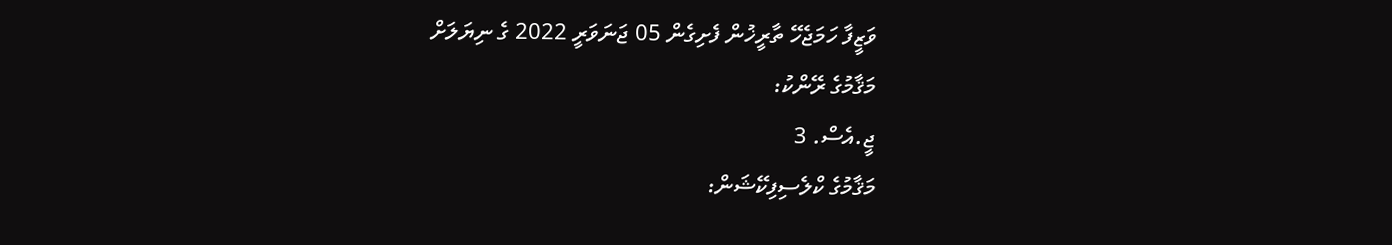ވަޒީފާ ހަމަޖެހޭ ތާރީޚުން ފެށިގެން 05 ޖަނަވަރީ 2022 ގެ ނިޔަލަށް
މަޤާމުގެ ރޭންކު:
ޖީ.އެސް. 3
މަޤާމުގެ ކްލެސިފިކޭޝަން: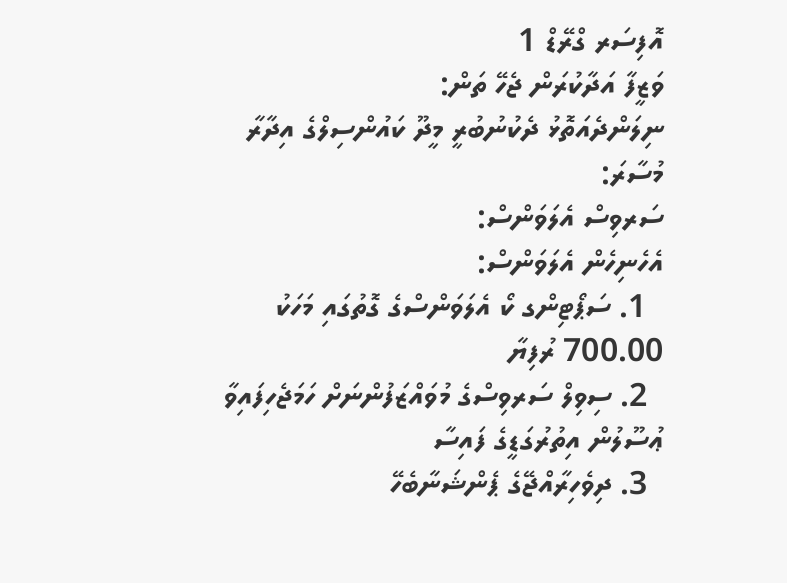އޮފިސަރ ގްރޭޑް 1
ވަޒީފާ އަދާކުރަން ޖެހޭ ތަން:
ނިލަންދެއަތޮޅު ދެކުނުބުރީ މީދޫ ކައުންސިލްގެ އިދާރާ
މުސާރަ:
ސަރވިސް އެލަވަންސް:
އެހެނިހެން އެލަވަންސް:
  1. ސަޕޯޓިންގ ކޯ އެލަވަންސްގެ ގޮތުގައި މަހަކު 700.00 ރުފިޔާ
  2. ސިވިލް ސަރވިސްގެ މުވައްޒަފުންނަށް ހަމަޖެހިފައިވާ ޢުސޫލުން އިތުރުގަޑީގެ ފައިސާ
  3. ދިވެހިރާއްޖޭގެ ޕެންޝަނާބެހޭ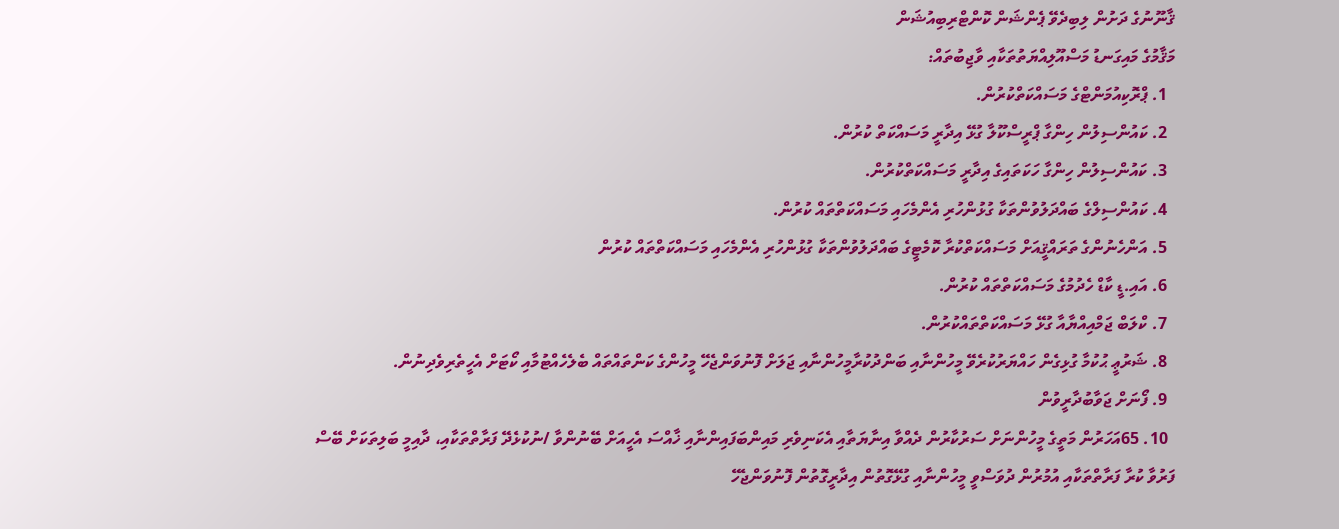ޤާނޫނުގެ ދަށުން ލިބިދެވޭ ޕެންޝަން ކޮންޓްރިބިއުޝަން
މަޤާމުގެ މައިގަނޑު މަސްއޫލިއްޔަތުތަކާއި ވާޖިބުތައް:
  1. ޕްރޮކިއުމަންޓްގެ މަސައްކަތްކުރުން.
  2. ކައުންސިލުން ހިންގާ ޕްރީސްކޫލާ ގުޅޭ އިދާރީ މަސައްކަތް ކުރުން.
  3. ކައުންސިލުން ހިންގާ ހަކަތައިގެ އިދާރީ މަސައްކަތްކުރުން.
  4. ކައުންސިލްގެ ބައްދަލުވުންތަކާ ގުޅުންހުރި އެންމެހައި މަސައްކަތްތައް ކުރުން.
  5. އަންހެނުންގެ ތަރައްޤީއަށް މަސައްކަތްކުރާ ކޮމެޓީގެ ބައްދަލުވުންތަކާ ގުޅުންހުރި އެންމެހައި މަސައްކަތްތައް ކުރުން
  6. އައި.ޑީ ކާޑް ހެދުމުގެ މަސައްކަތްތައް ކުރުން.
  7. ކްލަބް ޖަމްއިއްޔާއާ ގުޅޭ މަސައްކަތްތައްކުރުން.
  8. ޝަރުޢީ ޙުކުމާ ގުޅިގެން ހައްޔަރުކުރެވޭ މީހުންނާއި ބަންދުކުރާމީހުންނާއި ޖަލަށް ފޮނުވަންޖެހޭ މީހުންގެ ކަންތައްތައް ބެލެހެއްޓުމާއި ކޯޓަށް އެހީތެރިވެދިނުން.
  9. ފޯނަށް ޖަވާބުދާރީވުން
  10. 65އަހަރުން މަތީގެ މީހުންނަށް ސަރުކާރުން ދެއްވާ އިނާޔަތާއި އެކަނިވެރި މައިންބަފައިންނާއި ޚާއްސަ އެހީއަށް ބޭނުންވާ /ނުކުޅެދޭ ފަރާތްތަކާއި، ދާއިމީ ބަލިތަކަށް ބޭސް ފަރުވާ ކުރާ ފަރާތްތަކާއި އުމުރުން ދުވަސްވީ މީހުންނާއި ގުޅޭގޮތުން އިދާރީގޮތުން ފޮނުވަންޖެހޭ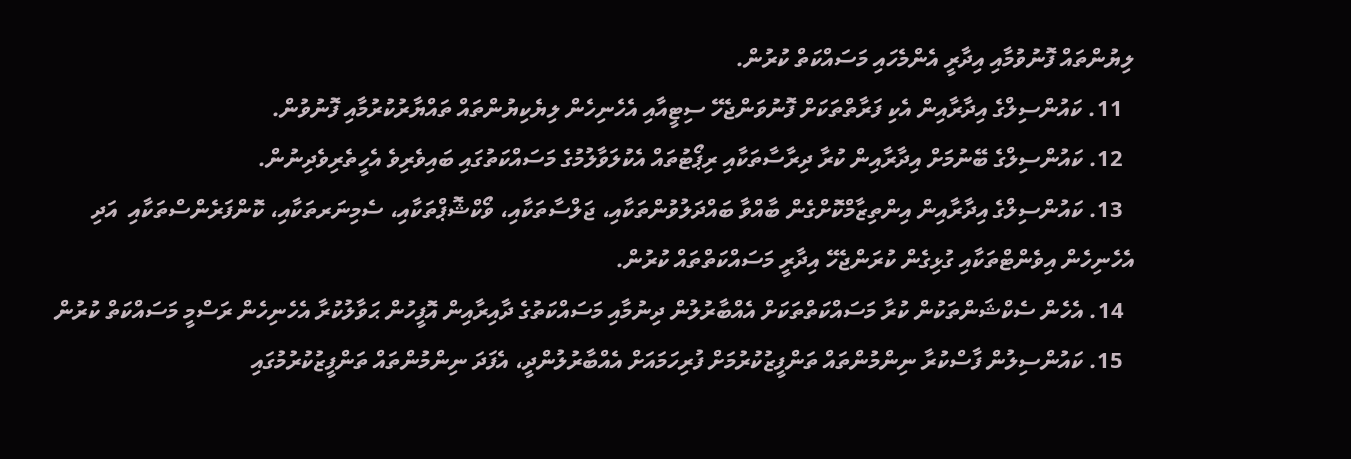ލިޔުންތައް ފޮނުވުމާއި އިދާރީ އެންމެހައި މަސައްކަތް ކުރުން.
  11. ކައުންސިލްގެ އިދާރާއިން އެކި ފަރާތްތަކަށް ފޮނުވަންޖެހޭ ސިޓީއާއި އެހެނިހެން ލިޔެކިޔުންތައް ތައްޔާރުކުރުމާއި ފޮނުވުން.
  12. ކައުންސިލްގެ ބޭނުމަށް އިދާރާއިން ކުރާ ދިރާސާތަކާއި ރިޕޯޓުތައް އެކުލަވާލުމުގެ މަސައްކަތުގައި ބައިވެރިވެ އެހީތެރިވެދިނުން.
  13. ކައުންސިލްގެ އިދާރާއިން އިންތިޒާމްކޮށްގެން ބާއްވާ ބައްދަލުވުންތަކާއި، ޖަލްސާތަކާއި، ވޯކްޝޮޕްތަކާއި، ސެމިނަރތަކާއި، ކޮންފަރެންސްތަކާއި  އަދި އެހެނިހެން އިވެންޓްތަކާއި ގުޅިގެން ކުރަންޖެހޭ އިދާރީ މަސައްކަތްތައް ކުރުން.
  14. އެހެން ސެކްޝަންތަކުން ކުރާ މަސައްކަތްތަކަށް އެއްބާރުލުން ދިނުމާއި މަސައްކަތުގެ ދާއިރާއިން އޮފީހުން ޙަވާލުކުރާ އެހެނިހެން ރަސްމީ މަސައްކަތް ކުރުން
  15. ކައުންސިލުން ފާސްކުރާ ނިންމުންތައް ތަންފީޒުކުރުމަށް ފުރިހަމައަށް އެއްބާރުލުންދީ، އެފަދަ ނިންމުންތައް ތަންފީޒުކުރުމުގައި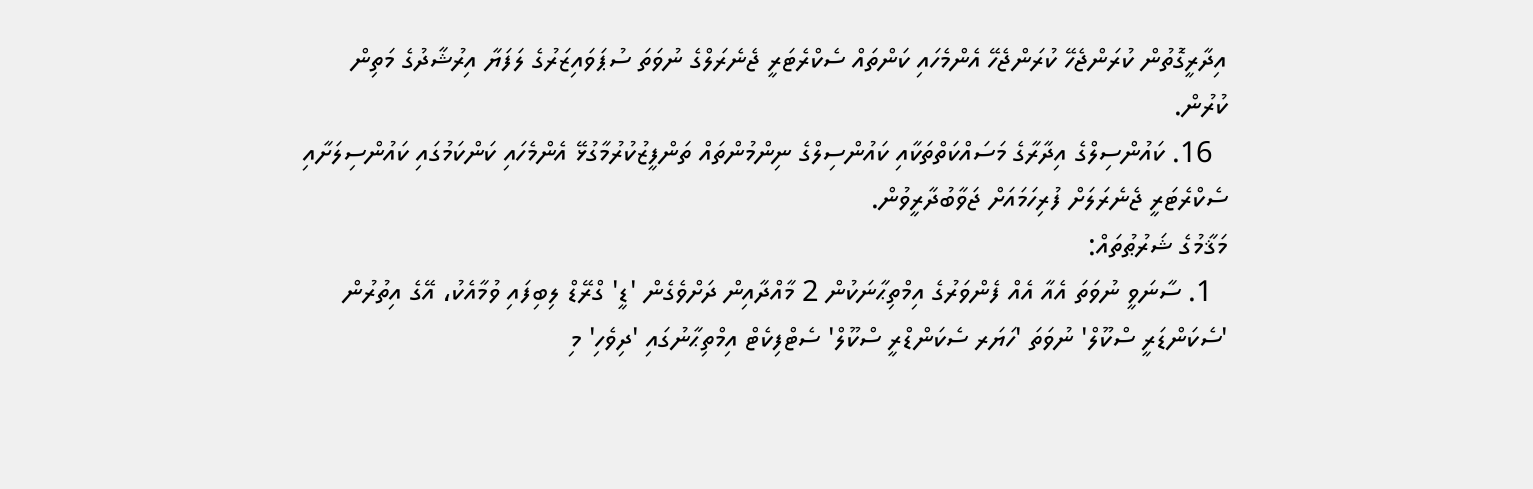އިދާރީގޮތުން ކުރަންޖެހޭ ކުރަންޖެހޭ އެންމެހައި ކަންތައް ސެކްރެޓަރީ ޖެނެރަލްގެ ނުވަތަ ސުޕަވައިޒަރުގެ ލަފަޔާ އިރުޝާދުގެ މަތިން ކުރުން.
  16. ކައުންސިލްގެ އިދާރާގެ މަސައްކަތްތަކާއި ކައުންސިލްގެ ނިންމުންތައް ތަންފީޒުކުރުމާގުޅޭ އެންމެހައި ކަންކަމުގައި ކައުންސިލަށާއި ސެކްރެޓަރީ ޖެނެރަލަށް ފުރިހަމައަށް ޖަވާބުދާރީވުން.
މަޤާމުގެ ޝަރުޠުތައް:
  1. ސާނަވީ ނުވަތަ އެއާ އެއް ފެންވަރުގެ އިމްތިޙާނަކުން 2 މާއްދާއިން ދަށްވެގެން 'ޑީ' ގްރޭޑް ލިބިފައި ވުމާއެކު، އޭގެ އިތުރުން 'ސެކަންޑަރީ ސްކޫލް' ނުވަތަ 'ހަޔަރ ސެކަންޑްރީ ސްކޫލް' ސެޓްފިކެޓް އިމްތިޙާނުގައި 'ދިވެހި' މި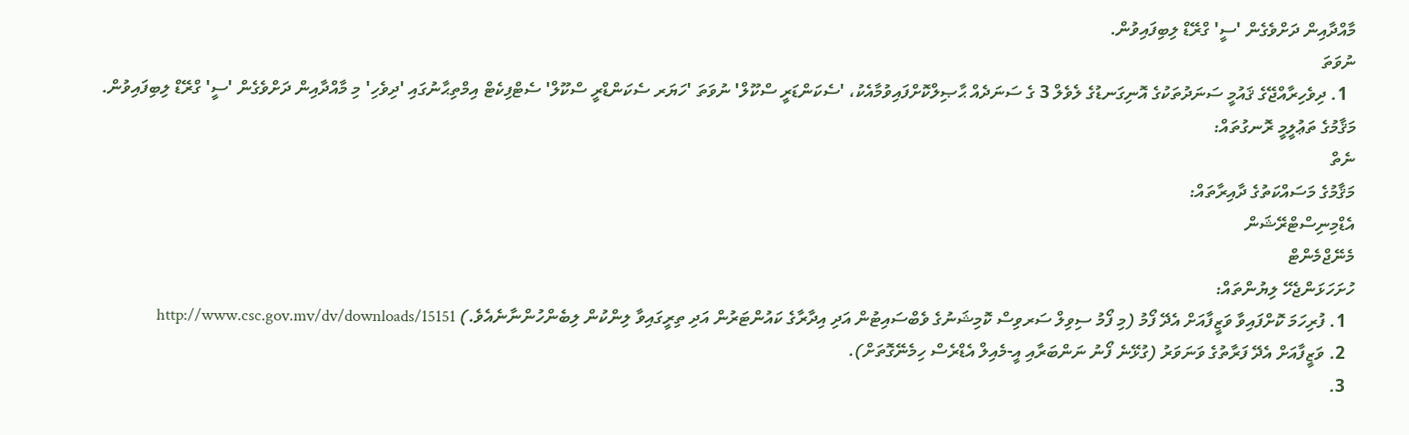މާއްދާއިން ދަށްވެގެން 'ސީ' ގްރޭޑް ލިބިފައިވުން.
ނުވަތަ
  1. ދިވެހިރާއްޖޭގެ ޤައުމީ ސަނަދުތަކުގެ އޮނިގަނޑުގެ ލެވެލް 3 ގެ ސަނަދެއް ޙާޞިލްކޮށްފައިވުމާއެކު، 'ސެކަންޑަރީ ސްކޫލް' ނުވަތަ 'ހަޔަރ ސެކަންޑްރީ ސްކޫލް' ސެޓްފިކެޓް އިމްތިޙާނުގައި 'ދިވެހި' މި މާއްދާއިން ދަށްވެގެން 'ސީ' ގްރޭޑް ލިބިފައިވުން.
މަޤާމުގެ ތަޢުލީމީ ރޮނގުތައް:
ނެތް
މަޤާމުގެ މަސައްކަތުގެ ދާއިރާތައް:
އެޑްމިނިސްޓްރޭޝަން
މެނޭޖްމެންޓް
ހުށަހަޅަންޖެހޭ ލިޔުންތައް:
  1. ފުރިހަމަ ކޮށްފައިވާ ވަޒީފާއަށް އެދޭ ފޯމު (މި ފޯމު ސިވިލް ސަރވިސް ކޮމިޝަނުގެ ވެބްސައިޓުން އަދި އިދާރާގެ ކައުންޓަރުން އަދި ތިރީގައިވާ ލިންކުން ލިބެންހުންނާނެއެވެ.) http://www.csc.gov.mv/dv/downloads/15151
  2. ވަޒީފާއަށް އެދޭ ފަރާތުގެ ވަނަވަރު (ގުޅޭނެ ފޯނު ނަންބަރާއި އީ-މެއިލް އެޑްރެސް ހިމެނޭގޮތަށް).
  3.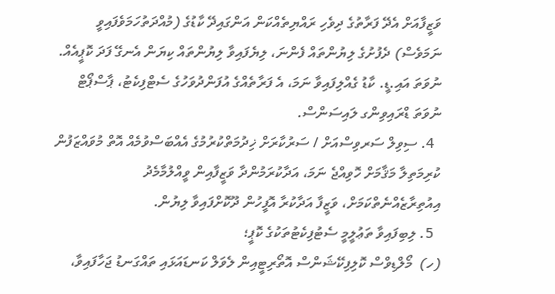ވަޒީފާއަށް އެދޭ ފަރާތުގެ ދިވެހި ރައްޔިތެއްކަން އަންގައިދޭ ކާޑުގެ (މުއްދަތުހަމަވެފައިވީ ނަމަވެސް) ދެފުށުގެ ލިޔުންތައް ފެންނަ، ލިޔެފައިވާ ލިޔުންތައް ކިޔަން އެނގޭ ފަދަ ކޮޕީއެއް. ނުވަތަ އައި.ޑީ. ކާޑު ގެއްލިފައިވާ ނަމަ، އެ ފަރާތެއްގެ އުފަންދުވަހުގެ ސެޓްފިކެޓު، ޕާސްޕޯޓް ނުވަތަ ޑްރައިވިންގ ލައިސަންސް.
  4. ސިވިލް ސަރވިސްއަށް / ސަރުކާރަށް ޚިދުމަތްކުރުމުގެ އެއްބަސްވުމެއް އޮތް މުވައްޒަފުން ކުރިމަތިލާ މަޤާމަށް ހޮވިއްޖެ ނަމަ، އަދާކުރަމުންދާ ވަޒީފާއިން ވީއްލުމާމެދު އިއުތިރާޒެއްނެތްކަމަށް، ވަޒީފާ އަދާކުރާ އޮފީހުން ދޫކޮށްފައިވާ ލިޔުން.
  5. ލިބިފައިވާ ތަޢުލީމީ ސެޓުފިކެޓުތަކުގެ ކޮޕީ؛
(ހ)  މޯލްޑިވްސް ކޮލިފިކޭޝަންސް އޮތޯރިޓީއިން ލެވަލް ކަނޑައަޅައި ތައްގަނޑު ޖަހާފައިވާ،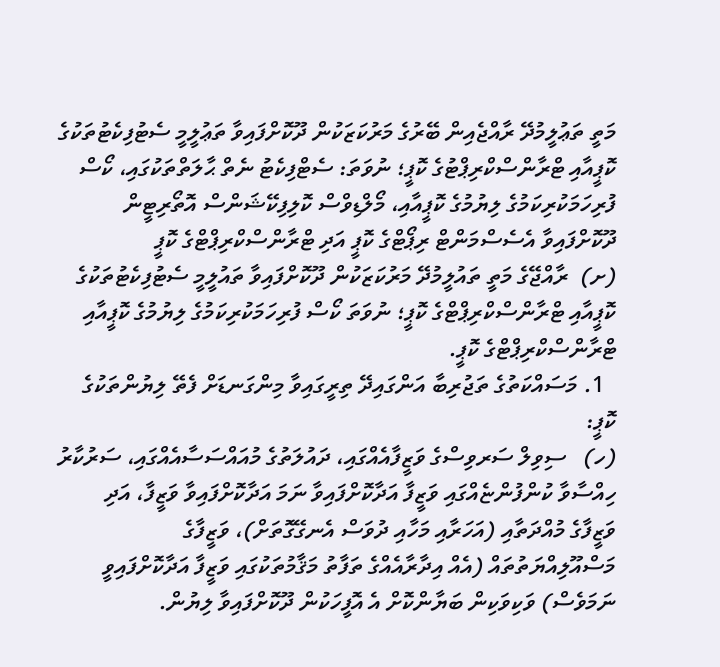މަތީ ތަޢުލީމުދޭ ރާއްޖެއިން ބޭރުގެ މަރުކަޒަކުން ދޫކޮށްފައިވާ ތަޢުލީމީ ސެޓުފިކެޓުތަކުގެ ކޮޕީއާއި ޓްރާންސްކްރިޕްޓުގެ ކޮޕީ؛ ނުވަތަ: ސެޓްފިކެޓު ނެތް ޙާލަތްތަކުގައި، ކޯސް ފުރިހަމަކުރިކަމުގެ ލިޔުމުގެ ކޮޕީއާއި، މޯލްޑިވްސް ކޮލިފިކޭޝަންސް އޮތޯރިޓީން ދޫކޮށްފައިވާ އެސެސްމަންޓް ރިޕޯޓްގެ ކޮޕީ އަދި ޓްރާންސްކްރިޕްޓްގެ ކޮޕީ
(ށ)  ރާއްޖޭގެ މަތީ ތައުލީމުދޭ މަރުކަޒަކުން ދޫކޮށްފައިވާ ތައުލީމީ ސެޓުފިކެޓުތަކުގެ ކޮޕީއާއި ޓްރާންސްކްރިޕްޓްގެ ކޮޕީ؛ ނުވަތަ ކޯސް ފުރިހަމަކުރިކަމުގެ ލިޔުމުގެ ކޮޕީއާއި ޓްރާންސްކްރިޕްޓްގެ ކޮޕީ.
  1. މަސައްކަތުގެ ތަޖުރިބާ އަންގައިދޭ ތިރީގައިވާ މިންގަނޑަށް ފެތޭ ލިޔުންތަކުގެ ކޮޕީ:
(ހ)   ސިވިލް ސަރވިސްގެ ވަޒީފާއެއްގައި، ދައުލަތުގެ މުއައްސަސާއެއްގައި، ސަރުކާރު ހިއްސާވާ ކުންފުންޏެއްގައި ވަޒީފާ އަދާކޮށްފައިވާ ނަމަ އަދާކޮށްފައިވާ ވަޒީފާ، އަދި ވަޒީފާގެ މުއްދަތާއި (އަހަރާއި މަހާއި ދުވަސް އެނގޭގޮތަށް)، ވަޒީފާގެ މަސްއޫލިއްޔަތުތައް (އެއް އިދާރާއެއްގެ ތަފާތު މަޤާމުތަކުގައި ވަޒީފާ އަދާކޮށްފައިވީ ނަމަވެސް) ވަކިވަކިން ބަޔާންކޮށް އެ އޮފީހަކުން ދޫކޮށްފައިވާ ލިޔުން.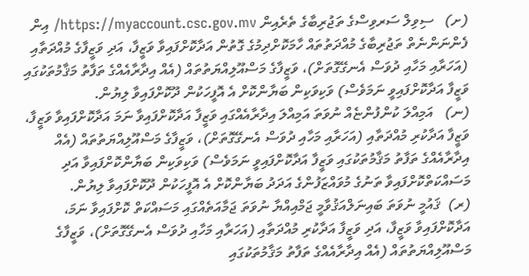(ށ)   ސިވިލް ސަރވިސްގެ ތަޖުރިބާގެ ތެރެއިން https://myaccount.csc.gov.mv/ އިން ފެންނަންނެތް ތަޖުރިބާގެ މުއްދަތުތައް ހާމަކޮށްދިމުގެ ގޮތުން އަދާކޮށްފައިވާ ވަޒީފާ، އަދި ވަޒީފާގެ މުއްދަތާއި (އަހަރާއި މަހާއި ދުވަސް އެނގޭގޮތަށް)، ވަޒީފާގެ މަސްއޫލިއްޔަތުތައް (އެއް އިދާރާއެއްގެ ތަފާތު މަޤާމުތަކުގައި ވަޒީފާ އަދާކޮށްފައިވީ ނަމަވެސް) ވަކިވަކިން ބަޔާންކޮށް އެ އޮފީހަކުން ދޫކޮށްފައިވާ ލިޔުން.
(ނ)   އަމިއްލަ ކުންފުންޏެއް ނުވަތަ އަމިއްލަ އިދާރާއެއްގައި ވަޒީފާ އަދާކޮށްފައިވާ ނަމަ އަދާކޮށްފައިވާ ވަޒީފާ، ވަޒީފާ އަދާކުރި މުއްދަތާއި (އަހަރާއި މަހާއި ދުވަސް އެނގޭގޮތަށް)، ވަޒީފާގެ މަސްއޫލިއްޔަތުތައް (އެއް އިދާރާއެއްގެ ތަފާތު މަޤާމުތަކުގައި ވަޒީފާ އަދާކޮށްފައިވީ ނަމަވެސް) ވަކިވަކިން ބަޔާންކޮށްފައިވާ އަދި މަސައްކަތްކޮށްފައިވާ ތަނުގެ މުވައްޒަފުންގެ އަދަދު ބަޔާންކޮށް އެ އޮފީހަކުން ދޫކޮށްފައިވާ ލިޔުން.
(ރ)  ޤައުމީ ނުވަތަ ބައިނަލްއަޤުވާމީ ޖަމްއިއްޔާ ނުވަތަ ޖަމާއަތެއްގައި މަސައްކަތް ކޮށްފައިވާ ނަމަ، އަދާކޮށްފައިވާ ވަޒީފާ، އަދި ވަޒީފާ އަދާކުރި މުއްދަތާއި (އަހަރާއި މަހާއި ދުވަސް އެނގޭގޮތަށް)، ވަޒީފާގެ މަސްއޫލިއްޔަތުތައް (އެއް އިދާރާއެއްގެ ތަފާތު މަޤާމުތަކުގައި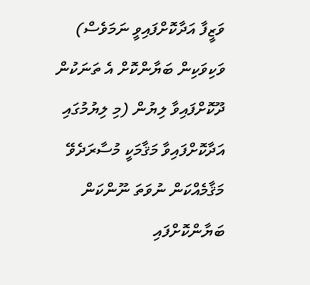ވަޒީފާ އަދާކޮށްފައިވީ ނަމަވެސް) ވަކިވަކިން ބަޔާންކޮށް އެ ތަނަކުން ދޫކޮށްފައިވާ ލިޔުން (މި ލިޔުމުގައި އަދާކޮށްފައިވާ މަޤާމަކީ މުސާރަދެވޭ މަޤާމެއްކަން ނުވަތަ ނޫންކަން ބަޔާންކޮށްފައި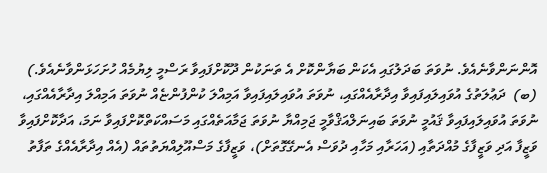އޮންނަންވާނެއެވެ. ނުވަތަ ބަދަލުގައި އެކަން ބަޔާންކޮށް އެ ތަނަކުން ދޫކޮށްފައިވާ ރަސްމީ ލިޔުމެއް ހުށަހަޅަންވާނެއެވެ.)
(ބ)  ދަޢުލަތުގެ އުވައިލައިފައިވާ އިދާރާއެއްގައި، ނުވަތަ އުވައިލައިފައިވާ އަމިއްލަ ކުންފުންޏެއް ނުވަތަ އަމިއްލަ އިދާރާއެއްގައި، ނުވަތަ އުވައިލައިފައިވާ ޤައުމީ ނުވަތަ ބައިނަލްއަޤްވާމީ ޖަމިއްޔާ ނުވަތަ ޖަމާއަތެއްގައި މަސައްކަތްކޮށްފައިވާ ނަމަ، އަދާކޮށްފައިވާ ވަޒީފާ އަދި ވަޒީފާގެ މުއްދަތާއި (އަހަރާއި މަހާއި ދުވަސް އެނގޭގޮތަށް)، ވަޒީފާގެ މަސްއޫލިއްޔަތުތައް (އެއް އިދާރާއެއްގެ ތަފާތު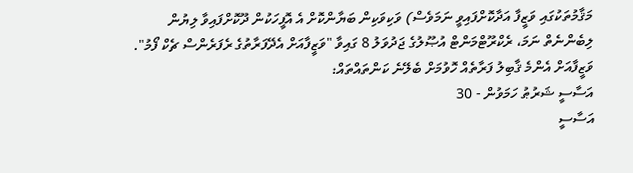މަޤާމުތަކުގައި ވަޒީފާ އަދާކޮށްފައިވީ ނަމަވެސް) ވަކިވަކިން ބަޔާންކޮށް އެ އޮފީހަކުން ދޫކޮށްފައިވާ ލިޔުން ލިބެންނެތް ނަމަ، ރެކްރޫޓްމަންޓް އުޞޫލުގެ ޖަދުވަލު 8 ގައިވާ "ވަޒީފާއަށް އެދޭފަރާތުގެ ރެފަރެންސް ޗެކް ފޯމު".
ވަޒީފާއަށް އެންމެ ޤާބިލު ފަރާތެއް ހޮވުމަށް ބެލޭނެ ކަންތައްތައް:
އަސާސީ ޝަރުޠު ހަމަވުން - 30
އަސާސީ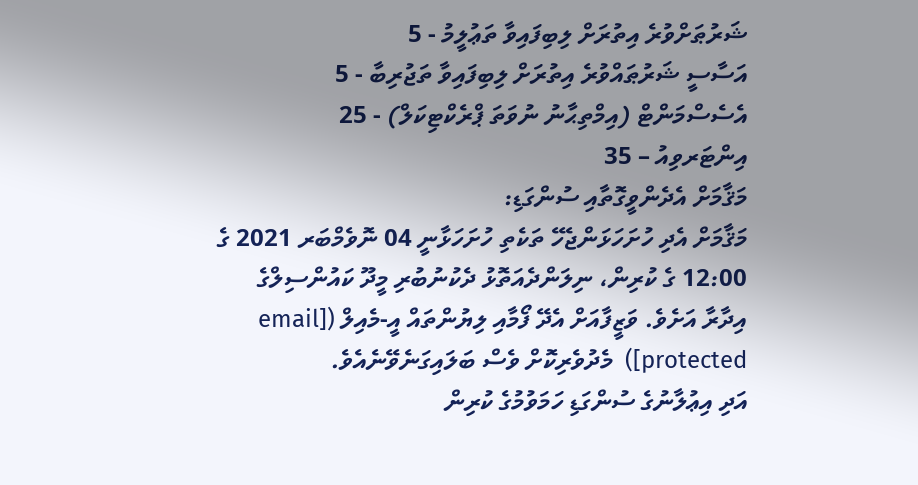ޝަރުޠަށްވުރެ އިތުރަށް ލިބިފައިވާ ތަޢުލީމު - 5
އަސާސީ ޝަރުޠައްވުރެ އިތުރަށް ލިބިފައިވާ ތަޖުރިބާ - 5
އެސެސްމަންޓް (އިމްތިޙާނު ނުވަތަ ޕްރެކްޓިކަލް) - 25
އިންޓަރވިއު – 35
މަޤާމަށް އެދެންވީގޮތާއި ސުންގަޑި:
މަޤާމަށް އެދި ހުށަހަޅަންޖެހޭ ތަކެތި ހުށަހަޅާނީ 04 ނޮވެމްބަރ 2021 ގެ 12:00 ގެ ކުރިން، ނިލަންދެއަތޮޅު ދެކުނުބުރި މީދޫ ކައުންސިލްގެ އިދާރާ އަށެވެ. ވަޒީފާއަށް އެދޭ ފޯމާއި ލިޔުންތައް އީ-މެއިލް ([email protected])  މެދުވެރިކޮށް ވެސް ބަލައިގަނެވޭނެއެވެ.
އަދި އިޢުލާނުގެ ސުންގަޑި ހަމަވުމުގެ ކުރިން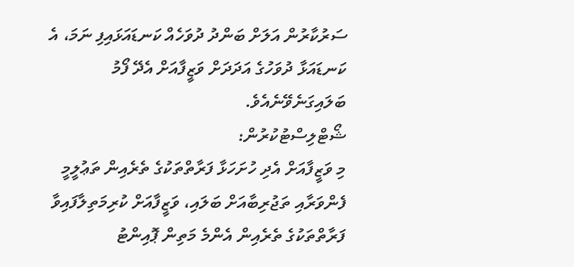ސަރުކާރުން އަލަށް ބަންދު ދުވަހެއް ކަނޑައަޅައިފި ނަމަ، އެ ކަނޑައަޅާ ދުވަހުގެ އަދަދަށް ވަޒީފާއަށް އެދޭ ފޯމު ބަލައިގަނެވޭނެއެވެ.
ޝޯޓްލިސްޓުކުރުން:
މި ވަޒީފާއަށް އެދި ހުށަހަޅާ ފަރާތްތަކުގެ ތެރެއިން ތަޢުލީމީ ފެންވަރާއި ތަޖުރިބާއަށް ބަލައި، ވަޒީފާއަށް ކުރިމަތިލާފައިވާ ފަރާތްތަކުގެ ތެރެއިން އެންމެ މަތިން ޕޮއިންޓު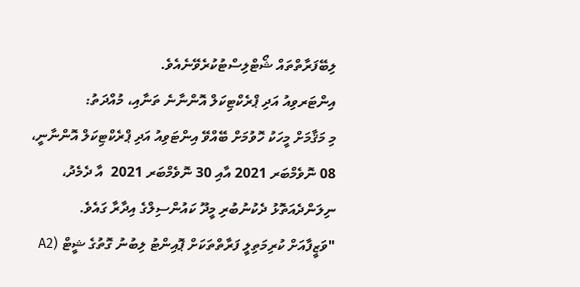ލިބޭފަރާތްތައް ޝޯޓްލިސްޓުކުރެވޭނެއެވެ.
އިންޓަރވިއު އަދި ޕްރެކްޓިކަލް އޮންނާނެ ތަނާއި، މުއްދަތު:
މި މަޤާމަށް މީހަކު ހޮވުމަށް ބޭއްވޭ އިންޓަވިއު އަދި ޕްރެކްޓިކަލް އޮންނާނީ، 08 ނޮވެމްބަރ 2021 އާއި 30 ނޮވެމްބަރ 2021  އާ ދެމެދު، ނިލަންދެއަތޮޅު ދެކުނުބުރި މީދޫ ކައުންސިލްގެ އިދާރާ ގައެވެ.
"ވަޒީފާއަށް ކުރިމަތިލީ ފަރާތްތަކަށް ޕޮއިންޓު ލިބުނު ގޮތުގެ ޝީޓް (A2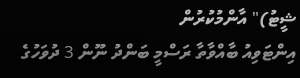ޝީޓު)" އާންމުކުރުން
އިންޓަވިއު ބާއްވާތާ ރަސްމީ ބަންދު ނޫން 3 ދުވަހުގެ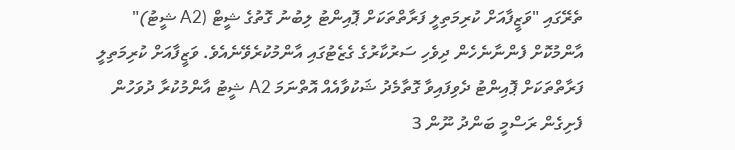ތެރޭގައި "ވަޒީފާއަށް ކުރިމަތިލީ ފަރާތްތަކަށް ޕޮއިންޓު ލިބުނު ގޮތުގެ ޝީޓް (A2 ޝީޓު)" އާންމުކޮށް ފެންނާނެހެން ދިވެހި ސަރުކާރުގެ ގެޒެޓުގައި އާންމުކުރެވޭނެއެވެ. ވަޒީފާއަށް ކުރިމަތިލީ ފަރާތްތަކަށް ޕޮއިންޓު ދެވިފައިވާ ގޮތާމެދު ޝަކުވާއެއް އޮތްނަމަ A2 ޝީޓު އާންމުކުރާ ދުވަހުން ފެށިގެން ރަސްމީ ބަންދު ނޫން 3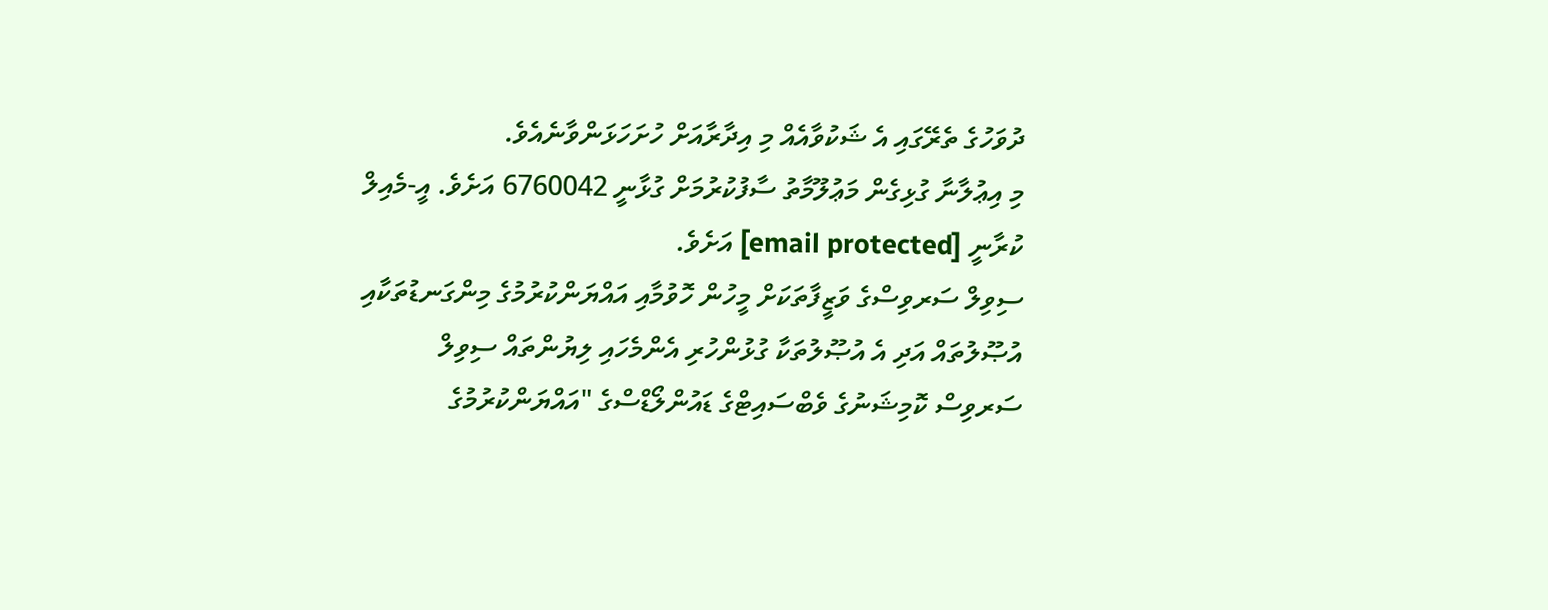ދުވަހުގެ ތެރޭގައި އެ ޝަކުވާއެއް މި އިދާރާއަށް ހުށަހަޅަންވާނެއެވެ.
މި އިޢުލާނާ ގުޅިގެން މަޢުލޫމާތު ސާފުކުރުމަށް ގުޅާނީ 6760042 އަށެވެ. އީ-މެއިލް ކުރާނީ [email protected] އަށެވެ.
ސިވިލް ސަރވިސްގެ ވަޒީފާތަކަށް މީހުން ހޮވުމާއި އައްޔަންކުރުމުގެ މިންގަނޑުތަކާއި އުޞޫލުތައް އަދި އެ އުޞޫލުތަކާ ގުޅުންހުރި އެންމެހައި ލިޔުންތައް ސިވިލް ސަރވިސް ކޮމިޝަނުގެ ވެބްސައިޓްގެ ޑައުންލޯޑްސްގެ "އައްޔަންކުރުމުގެ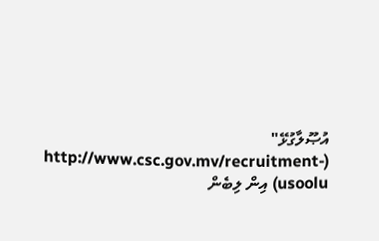އުޞޫލާގުޅޭ" (http://www.csc.gov.mv/recruitment-usoolu) އިން ލިބެން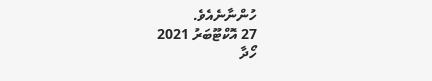ހުންނާނެއެވެ.
27 އޮކްޓޫބަރު 2021
ހޯދާ